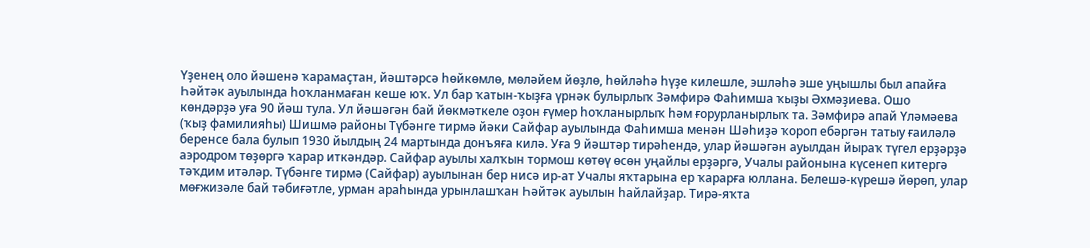Үҙенең оло йәшенә ҡарамаҫтан, йәштәрсә һөйкөмлө, мөләйем йөҙлө, һөйләһә һүҙе килешле, эшләһә эше уңышлы был апайға Һәйтәк ауылында һоҡланмаған кеше юҡ. Ул бар ҡатын-ҡыҙға үрнәк булырлыҡ Зәмфирә Фаһимша ҡыҙы Әхмәҙиева. Ошо көндәрҙә уға 90 йәш тула. Ул йәшәгән бай йөкмәткеле оҙон ғүмер һоҡланырлыҡ һәм ғорурланырлыҡ та. Зәмфирә апай Үләмәева (ҡыҙ фамилияһы) Шишмә районы Түбәнге тирмә йәки Сайфар ауылында Фаһимша менән Шәһиҙә ҡороп ебәргән татыу ғаиләлә беренсе бала булып 1930 йылдың 24 мартында донъяға килә. Уға 9 йәштәр тирәһендә, улар йәшәгән ауылдан йыраҡ түгел ерҙәрҙә аэродром төҙөргә ҡарар иткәндәр. Сайфар ауылы халҡын тормош көтөү өсөн уңайлы ерҙәргә, Учалы районына күсенеп китергә тәҡдим итәләр. Түбәнге тирмә (Сайфар) ауылынан бер нисә ир-ат Учалы яҡтарына ер ҡарарға юллана. Белешә-күрешә йөрөп, улар мөғжизәле бай тәбиғәтле, урман араһында урынлашҡан Һәйтәк ауылын һайлайҙар. Тирә-яҡта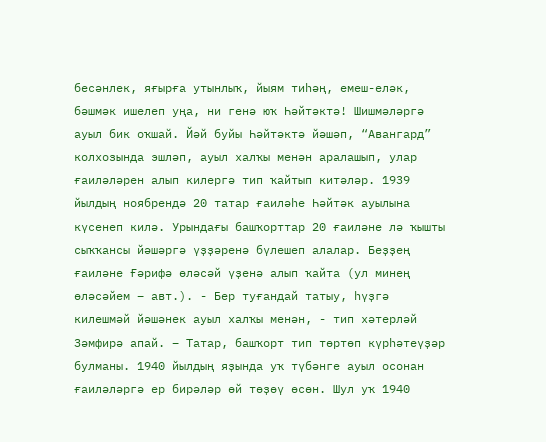бесәнлек, яғырға утынлыҡ, йыям тиһәң, емеш-еләк, бәшмәк ишелеп уңа, ни генә юҡ Һәйтәктә! Шишмәләргә ауыл бик оҡшай. Йәй буйы Һәйтәктә йәшәп, “Авангард” колхозында эшләп, ауыл халҡы менән аралашып, улар ғаиләләрен алып килергә тип ҡайтып китәләр. 1939 йылдың ноябрендә 20 татар ғаиләһе Һәйтәк ауылына күсенеп килә. Урындағы башҡорттар 20 ғаиләне лә ҡышты сыҡҡансы йәшәргә үҙҙәренә бүлешеп алалар. Беҙҙең ғаиләне Ғәрифә өләсәй үҙенә алып ҡайта (ул минең өләсәйем – авт.). - Бер туғандай татыу, һүҙгә килешмәй йәшәнек ауыл халҡы менән, - тип хәтерләй Зәмфирә апай. – Татар, башҡорт тип төртөп күрһәтеүҙәр булманы. 1940 йылдың яҙында уҡ түбәнге ауыл осонан ғаиләләргә ер бирәләр өй төҙөү өсөн. Шул уҡ 1940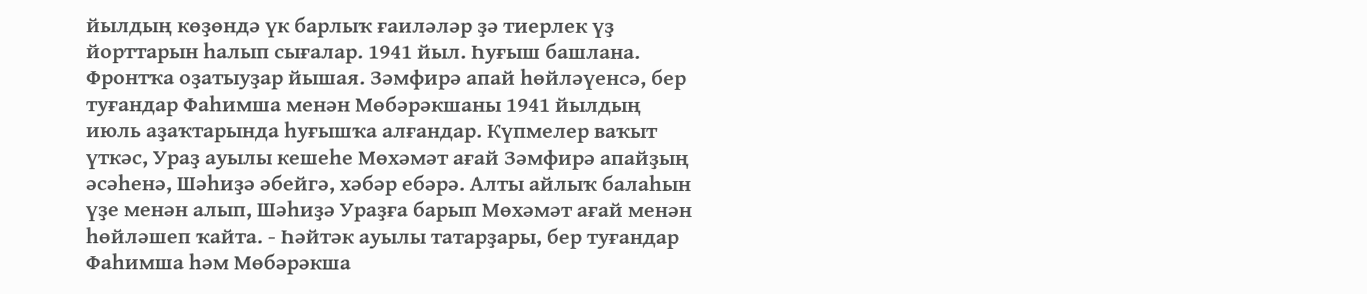йылдың көҙөндә үк барлыҡ ғаиләләр ҙә тиерлек үҙ йорттарын һалып сығалар. 1941 йыл. Һуғыш башлана. Фронтҡа оҙатыуҙар йышая. Зәмфирә апай һөйләүенсә, бер туғандар Фаһимша менән Мөбәрәкшаны 1941 йылдың июль аҙаҡтарында һуғышҡа алғандар. Күпмелер ваҡыт үткәс, Ураҙ ауылы кешеһе Мөхәмәт ағай Зәмфирә апайҙың әсәһенә, Шәһиҙә әбейгә, хәбәр ебәрә. Алты айлыҡ балаһын үҙе менән алып, Шәһиҙә Ураҙға барып Мөхәмәт ағай менән һөйләшеп ҡайта. - Һәйтәк ауылы татарҙары, бер туғандар Фаһимша һәм Мөбәрәкша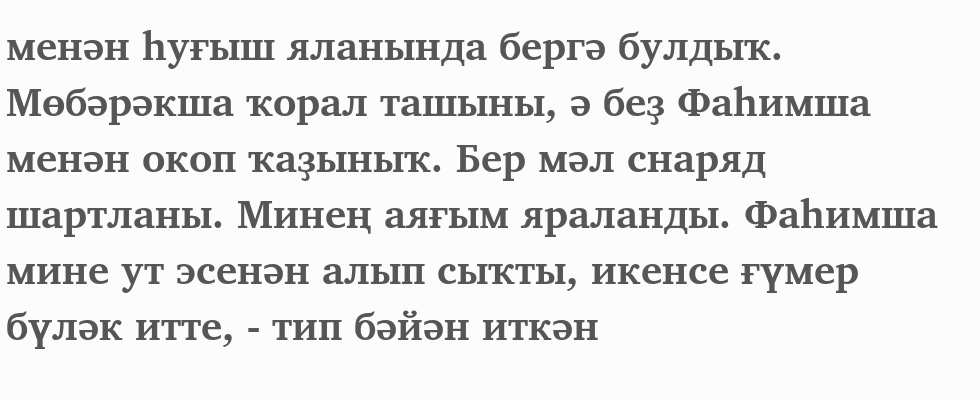менән һуғыш яланында бергә булдыҡ. Мөбәрәкша ҡорал ташыны, ә беҙ Фаһимша менән окоп ҡаҙыныҡ. Бер мәл снаряд шартланы. Минең аяғым яраланды. Фаһимша мине ут эсенән алып сыҡты, икенсе ғүмер бүләк итте, - тип бәйән иткән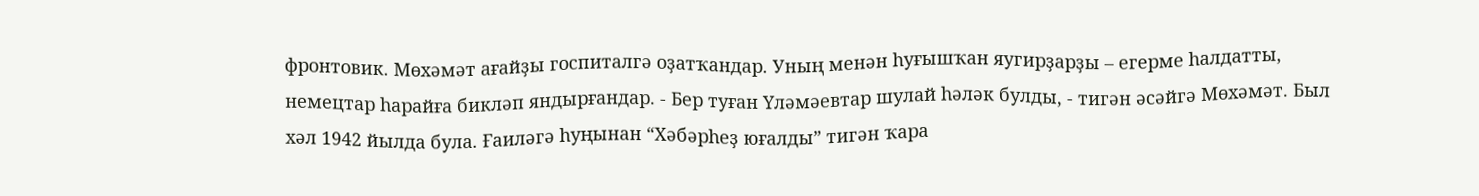фронтовик. Мөхәмәт ағайҙы госпиталгә оҙатҡандар. Уның менән һуғышҡан яугирҙарҙы – егерме һалдатты, немецтар һарайға бикләп яндырғандар. - Бер туған Үләмәевтар шулай һәләк булды, - тигән әсәйгә Мөхәмәт. Был хәл 1942 йылда була. Ғаиләгә һуңынан “Хәбәрһеҙ юғалды” тигән ҡара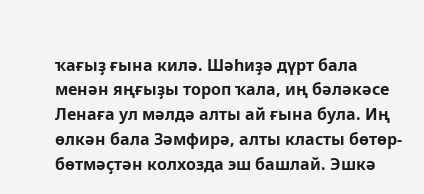ҡағыҙ ғына килә. Шәһиҙә дүрт бала менән яңғыҙы тороп ҡала, иң бәләкәсе Ленаға ул мәлдә алты ай ғына була. Иң өлкән бала Зәмфирә, алты класты бөтөр-бөтмәҫтән колхозда эш башлай. Эшкә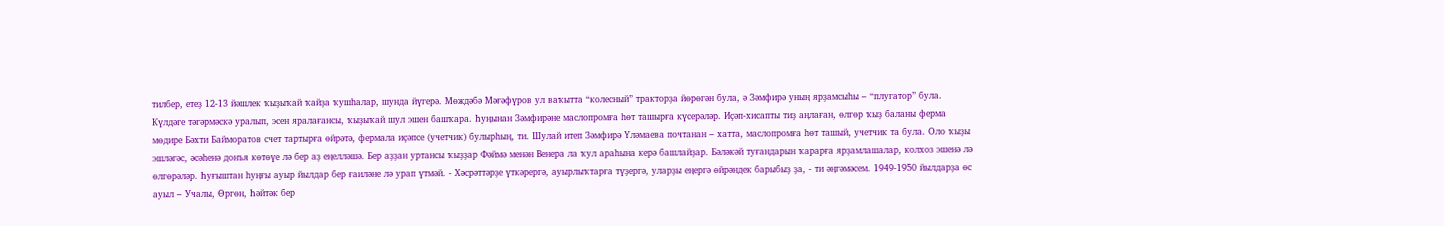тилбер, етеҙ 12-13 йәшлек ҡыҙыҡай ҡайҙа ҡушһалар, шунда йүгерә. Мөждәбә Мәғәфүров ул ваҡытта “колесный” тракторҙа йөрөгән була, ә Зәмфирә уның ярҙамсыһы – “плугатор” була. Күлдәге тәгәрмәскә уралып, эсен яралағансы, ҡыҙыҡай шул эшен башҡара. Һуңынан Зәмфирәне маслопромға һөт ташырға күсерәләр. Иҫәп-хисапты тиҙ аңлаған, өлгөр ҡыҙ баланы ферма мөдире Бәхти Байморатов счет тартырға өйрәтә, фермала иҫәпсе (учетчик) булырһың, ти. Шулай итеп Зәмфирә Үләмаева почтанан – хатта, маслопромға һөт ташый, учетчик та була. Оло ҡыҙы эшләгәс, әсәһенә донъя көтөүе лә бер аҙ еңелләшә. Бер аҙҙан уртансы ҡыҙҙар Фәймә менән Венера ла ҡул араһына керә башлайҙар. Бәләкәй туғандарын ҡарарға ярҙамлашалар, колхоз эшенә лә өлгөрәләр. Һуғыштан һуңғы ауыр йылдар бер ғаиләне лә урап үтмәй. - Хәсрәттәрҙе үткәрергә, ауырлыҡтарға түҙергә, уларҙы еңергә өйрәндек барыбыҙ ҙа, - ти әңгәмәсем. 1949-1950 йылдарҙа өс ауыл – Учалы, Өргөн, Һәйтәк бер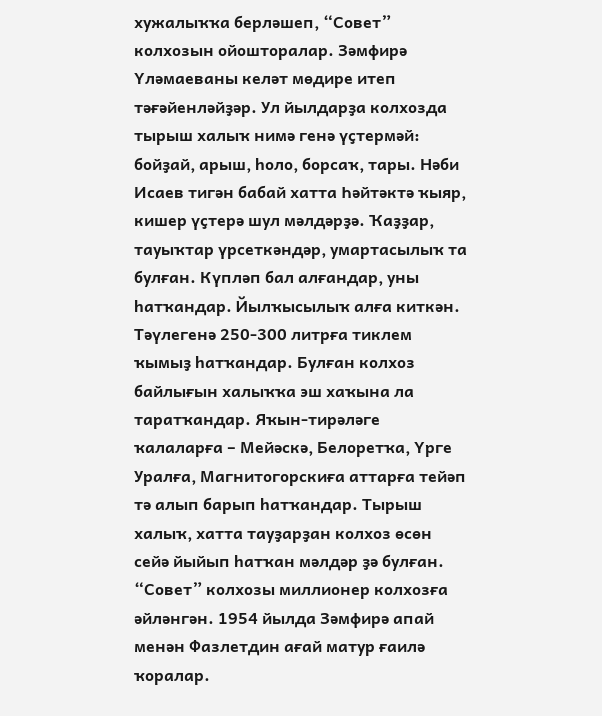хужалыҡҡа берләшеп, “Совет” колхозын ойошторалар. Зәмфирә Үләмаеваны келәт мөдире итеп тәғәйенләйҙәр. Ул йылдарҙа колхозда тырыш халыҡ нимә генә үҫтермәй: бойҙай, арыш, һоло, борсаҡ, тары. Нәби Исаев тигән бабай хатта Һәйтәктә ҡыяр, кишер үҫтерә шул мәлдәрҙә. Ҡаҙҙар, тауыҡтар үрсеткәндәр, умартасылыҡ та булған. Күпләп бал алғандар, уны һатҡандар. Йылҡысылыҡ алға киткән. Тәүлегенә 250-300 литрға тиклем ҡымыҙ һатҡандар. Булған колхоз байлығын халыҡҡа эш хаҡына ла таратҡандар. Яҡын-тирәләге ҡалаларға – Мейәскә, Белоретҡа, Үрге Уралға, Магнитогорскиға аттарға тейәп тә алып барып һатҡандар. Тырыш халыҡ, хатта тауҙарҙан колхоз өсөн сейә йыйып һатҡан мәлдәр ҙә булған. “Совет” колхозы миллионер колхозға әйләнгән. 1954 йылда Зәмфирә апай менән Фазлетдин ағай матур ғаилә ҡоралар.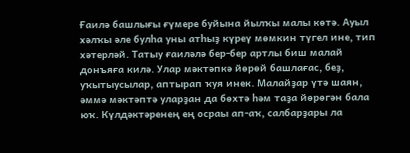Ғаилә башлығы ғүмере буйына йылҡы малы көтә. Ауыл хәлҡы әле булһа уны атһыҙ күреү мөмкин түгел ине, тип хәтерләй. Татыу ғаиләлә бер-бер артлы биш малай донъяға килә. Улар мәктәпкә йөрөй башлағас, беҙ, уҡытыусылар, аптырап ҡуя инек. Малайҙар үтә шаян, әммә мәктәптә уларҙан да бөхтә һәм таҙа йөрөгән бала юҡ. Күлдәктәренең ең осраы ап-аҡ, салбарҙары ла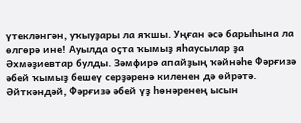үтекләнгән, уҡыуҙары ла яҡшы. Уңған әсә барыһына ла өлгөрә ине! Ауылда оҫта ҡымыҙ яһаусылар ҙа Әхмәҙиевтар булды. Зәмфирә апайҙың ҡәйнәһе Фәрғизә әбей ҡымыҙ бешеү серҙәренә киленен дә өйрәтә. Әйткәндәй, Фәрғизә әбей үҙ һөнәренең ысын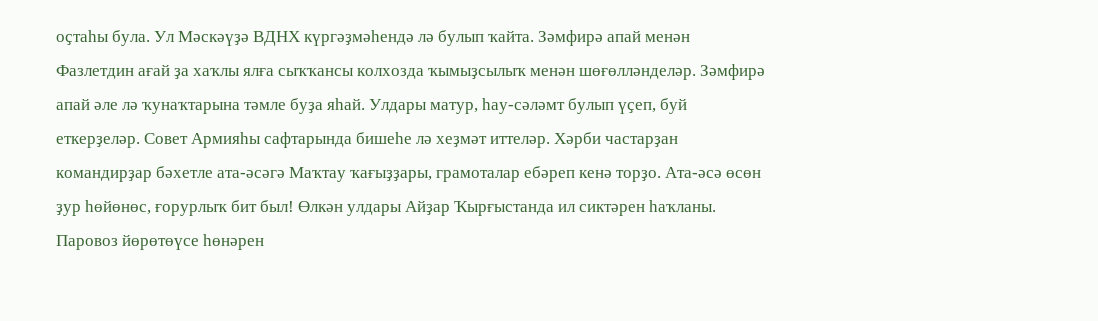оҫтаһы була. Ул Мәскәүҙә ВДНХ күргәҙмәһендә лә булып ҡайта. Зәмфирә апай менән Фазлетдин ағай ҙа хаҡлы ялға сыҡҡансы колхозда ҡымыҙсылыҡ менән шөғөлләнделәр. Зәмфирә апай әле лә ҡунаҡтарына тәмле буҙа яһай. Улдары матур, һау-сәләмт булып үҫеп, буй еткерҙеләр. Совет Армияһы сафтарында бишеһе лә хеҙмәт иттеләр. Хәрби частарҙан командирҙар бәхетле ата-әсәгә Маҡтау ҡағыҙҙары, грамоталар ебәреп кенә торҙо. Ата-әсә өсөн ҙур һөйөнөс, ғорурлыҡ бит был! Өлкән улдары Айҙар Ҡырғыстанда ил сиктәрен һаҡланы. Паровоз йөрөтөүсе һөнәрен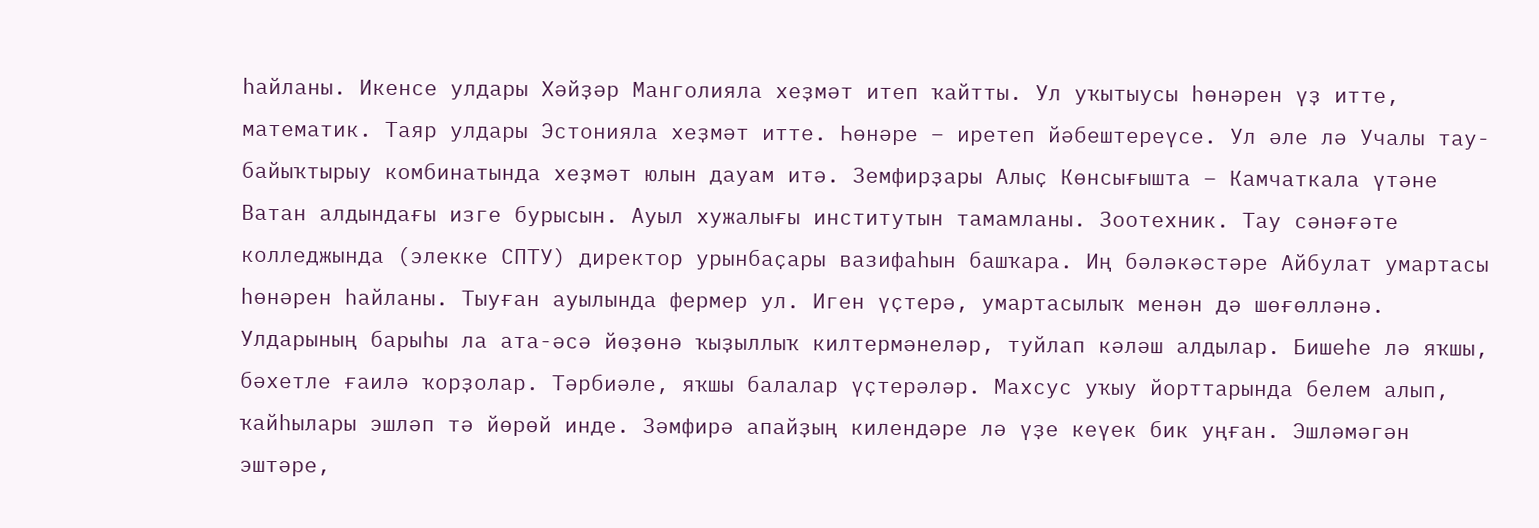һайланы. Икенсе улдары Хәйҙәр Манголияла хеҙмәт итеп ҡайтты. Ул уҡытыусы һөнәрен үҙ итте, математик. Таяр улдары Эстонияла хеҙмәт итте. Һөнәре – иретеп йәбештереүсе. Ул әле лә Учалы тау-байыҡтырыу комбинатында хеҙмәт юлын дауам итә. Земфирҙары Алыҫ Көнсығышта – Камчаткала үтәне Ватан алдындағы изге бурысын. Ауыл хужалығы институтын тамамланы. Зоотехник. Тау сәнәғәте колледжында (элекке СПТУ) директор урынбаҫары вазифаһын башҡара. Иң бәләкәстәре Айбулат умартасы һөнәрен һайланы. Тыуған ауылында фермер ул. Иген үҫтерә, умартасылыҡ менән дә шөғөлләнә. Улдарының барыһы ла ата-әсә йөҙөнә ҡыҙыллыҡ килтермәнеләр, туйлап кәләш алдылар. Бишеһе лә яҡшы, бәхетле ғаилә ҡорҙолар. Тәрбиәле, яҡшы балалар үҫтерәләр. Махсус уҡыу йорттарында белем алып, ҡайһылары эшләп тә йөрөй инде. Зәмфирә апайҙың килендәре лә үҙе кеүек бик уңған. Эшләмәгән эштәре,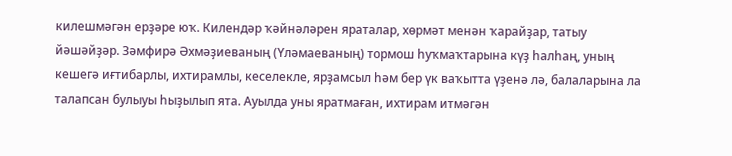килешмәгән ерҙәре юҡ. Килендәр ҡәйнәләрен яраталар, хөрмәт менән ҡарайҙар, татыу йәшәйҙәр. Зәмфирә Әхмәҙиеваның (Үләмаеваның) тормош һуҡмаҡтарына күҙ һалһаң, уның кешегә иғтибарлы, ихтирамлы, кеселекле, ярҙамсыл һәм бер үк ваҡытта үҙенә лә, балаларына ла талапсан булыуы һыҙылып ята. Ауылда уны яратмаған, ихтирам итмәгән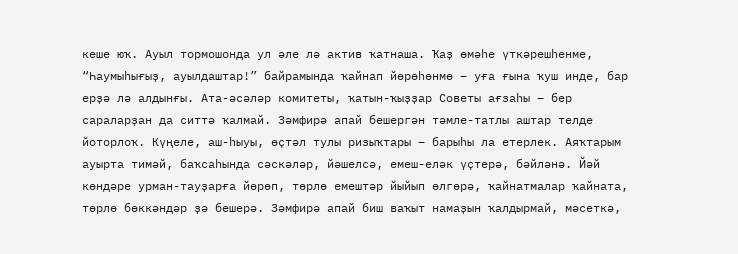кеше юҡ. Ауыл тормошонда ул әле лә актив ҡатнаша. Ҡаҙ өмәһе үткәрешһенме, “Һаумыһығыҙ, ауылдаштар!” байрамында ҡайнап йөрөһөнмө – уға ғына ҡуш инде, бар ерҙә лә алдынғы. Ата-әсәләр комитеты, ҡатын-ҡыҙҙар Советы ағзаһы – бер сараларҙан да ситтә ҡалмай. Зәмфирә апай бешергән тәмле-татлы аштар телде йоторлоҡ. Күңеле, аш-һыуы, өҫтәл тулы ризыҡтары – барыһы ла етерлек. Аяҡтарым ауырта тимәй, баҡсаһында сәскәләр, йәшелсә, емеш-еләк үҫтерә, бәйләнә. Йәй көндәре урман-тауҙарға йөрөп, төрлө емештәр йыйып өлгөрә, ҡайнатмалар ҡайната, төрлө бөккәндәр ҙә бешерә. Зәмфирә апай биш ваҡыт намаҙын ҡалдырмай, мәсеткә,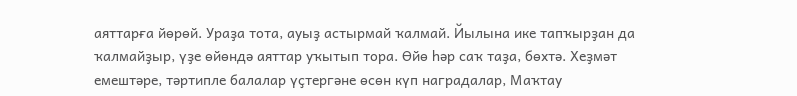аяттарға йөрөй. Ураҙа тота, ауыҙ астырмай ҡалмай. Йылына ике тапҡырҙан да ҡалмайҙыр, үҙе өйөндә аяттар уҡытып тора. Өйө һәр саҡ таҙа, бөхтә. Хеҙмәт емештәре, тәртипле балалар үҫтергәне өсөн күп наградалар, Маҡтау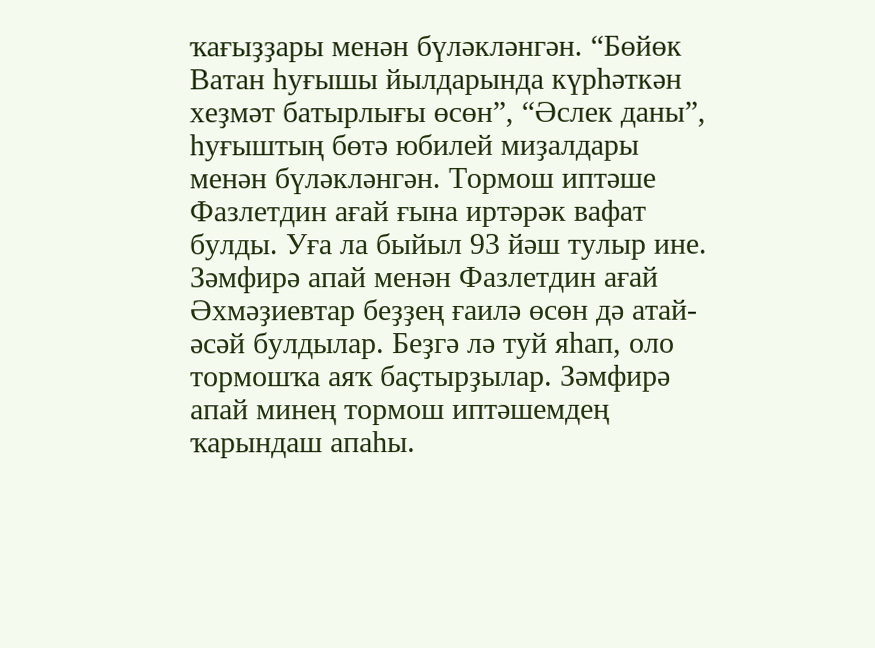ҡағыҙҙары менән бүләкләнгән. “Бөйөк Ватан һуғышы йылдарында күрһәткән хеҙмәт батырлығы өсөн”, “Әслек даны”, һуғыштың бөтә юбилей миҙалдары менән бүләкләнгән. Тормош иптәше Фазлетдин ағай ғына иртәрәк вафат булды. Уға ла быйыл 93 йәш тулыр ине. Зәмфирә апай менән Фазлетдин ағай Әхмәҙиевтар беҙҙең ғаилә өсөн дә атай-әсәй булдылар. Беҙгә лә туй яһап, оло тормошҡа аяҡ баҫтырҙылар. Зәмфирә апай минең тормош иптәшемдең ҡарындаш апаһы.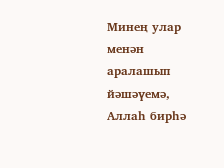Минең улар менән аралашып йәшәүемә, Аллаһ бирһә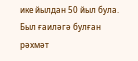ике йылдан 50 йыл була. Был ғаиләгә булған рәхмәт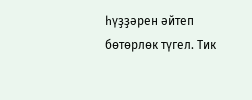һүҙҙәрен әйтеп бөтөрлөк түгел. Тик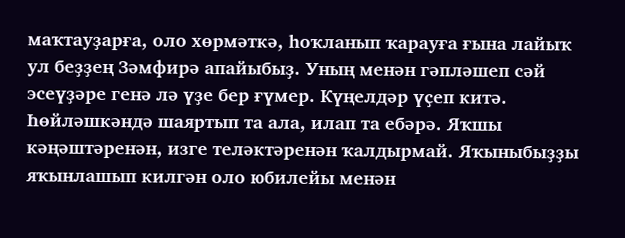маҡтауҙарға, оло хөрмәткә, һоҡланып ҡарауға ғына лайыҡ ул беҙҙең Зәмфирә апайыбыҙ. Уның менән гәпләшеп сәй эсеүҙәре генә лә үҙе бер ғүмер. Күңелдәр үҫеп китә. Һөйләшкәндә шаяртып та ала, илап та ебәрә. Яҡшы кәңәштәренән, изге теләктәренән ҡалдырмай. Яҡыныбыҙҙы яҡынлашып килгән оло юбилейы менән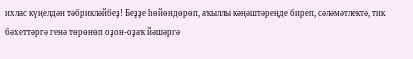ихлас күңелдән тәбрикләйбеҙ! Беҙҙе һөйөндөрөп, аҡыллы кәңәштәреңде биреп, сәләмәтлектә, тик бәхеттәргә генә төрөнөп оҙон-оҙаҡ йәшәргә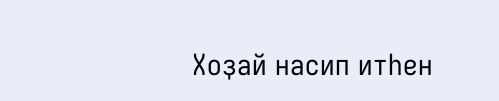Хоҙай насип итһен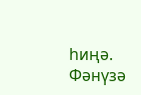һиңә. Фәнүзә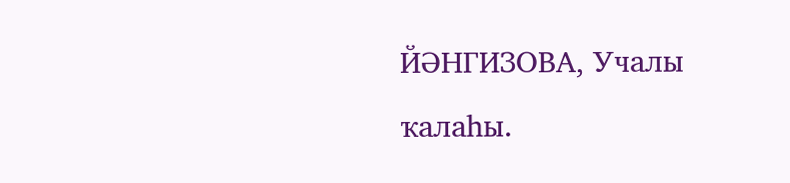ЙӘНГИЗОВА, Учалы ҡалаһы.